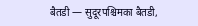बैतडी — सुदूरपश्चिमका बैतडी,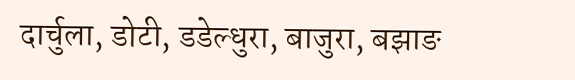दार्चुला, डोटी, डडेल्धुरा, बाजुरा, बझाङ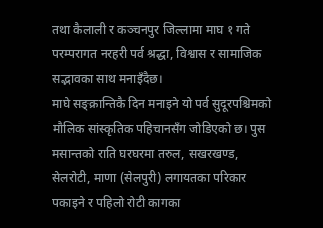तथा कैलाली र कञ्चनपुर जिल्लामा माघ १ गते परम्परागत नरहरी पर्व श्रद्धा, विश्वास र सामाजिक सद्भावका साथ मनाइँदैछ।
माघे सङ्क्रान्तिकै दिन मनाइने यो पर्व सुदूरपश्चिमको मौलिक सांस्कृतिक पहिचानसँग जोडिएको छ। पुस मसान्तको राति घरघरमा तरुल, सखरखण्ड, सेलरोटी, माणा (सेलपुरी) लगायतका परिकार पकाइने र पहिलो रोटी कागका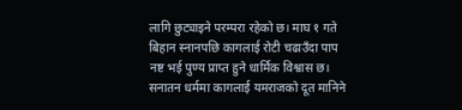लागि छुट्याइने परम्परा रहेको छ। माघ १ गते बिहान स्नानपछि कागलाई रोटी चढाउँदा पाप नष्ट भई पुण्य प्राप्त हुने धार्मिक विश्वास छ।
सनातन धर्ममा कागलाई यमराजको दूत मानिने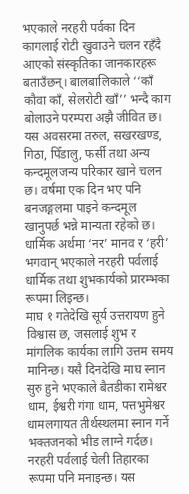भएकाले नरहरी पर्वका दिन कागलाई रोटी खुवाउने चलन रहँदै आएको संस्कृतिका जानकारहरू बताउँछन्। बालबालिकाले ‘‘काँ कौवा काँ, सेलरोटी खाँ’’ भन्दै काग बोलाउने परम्परा अझै जीवित छ।
यस अवसरमा तरुल, सखरखण्ड, गिठा, पिँडालु, फर्सी तथा अन्य कन्दमूलजन्य परिकार खाने चलन छ। वर्षमा एक दिन भए पनि बनजङ्गलमा पाइने कन्दमूल खानुपर्छ भन्ने मान्यता रहेको छ। धार्मिक अर्थमा ‘नर’ मानव र ‘हरी’ भगवान् भएकाले नरहरी पर्वलाई धार्मिक तथा शुभकार्यको प्रारम्भका रूपमा लिइन्छ।
माघ १ गतेदेखि सूर्य उत्तरायण हुने विश्वास छ, जसलाई शुभ र मांगलिक कार्यका लागि उत्तम समय मानिन्छ। यसै दिनदेखि माघ स्नान सुरु हुने भएकाले बैतडीका रामेश्वर धाम, ईश्वरी गंगा धाम, पत्तभुमेश्वर धामलगायत तीर्थस्थलमा स्नान गर्ने भक्तजनको भीड लाग्ने गर्दछ।
नरहरी पर्वलाई चेली तिहारका रूपमा पनि मनाइन्छ। यस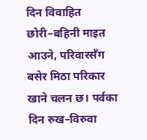दिन विवाहित छोरी–बहिनी माइत आउने, परिवारसँग बसेर मिठा परिकार खाने चलन छ। पर्वका दिन रुख–विरुवा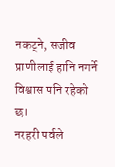नकट्ने, सजीव प्राणीलाई हानि नगर्ने विश्वास पनि रहेको छ।
नरहरी पर्वले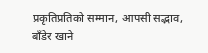प्रकृतिप्रतिको सम्मान, आपसी सद्भाव, बाँडेर खाने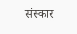संस्कार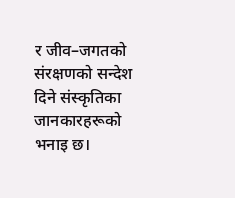र जीव–जगतको संरक्षणको सन्देश दिने संस्कृतिका जानकारहरूको भनाइ छ।